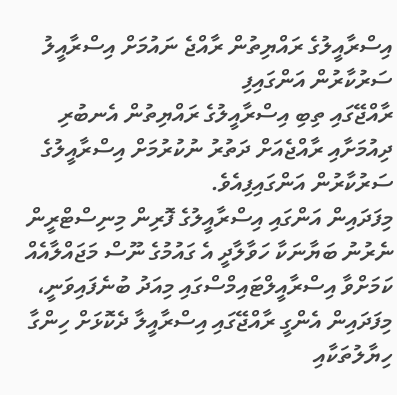އިސްރާއީލުގެ ރައްޔިތުން ރާއްޖެ ނައުމަށް އިސްރާއީލު ސަރުކާރުން އަންގައިފި
ރާއްޖޭގައި ތިބި އިސްރާއީލުގެ ރައްޔިތުން އެނބުރި ދިއުމަށާއި ރާއްޖެއަށް ދަތުރު ނުކުރުމަށް އިސްރާއީލުގެ ސަރުކާރުން އަންގައިފިއެވެ.
މިފަދައިން އަންގައި އިސްރާއީލުގެ ފޮރިން މިނިސްޓްރީން ނެރުނު ބަޔާނަކާ ހަވާލާދީ އެ ގައުމުގެ ނޫސް މަޖައްލާއެއް ކަމަށްވާ އިސްރާއީލްޓައިމްސްގައި މިއަދު ބުނެފައިވަނީ، މިފަދައިން އެންގީ ރާއްޖޭގައި އިސްރާއީލާ ދެކޮޅަށް ހިންގާ ހިޔާލުތަކާއި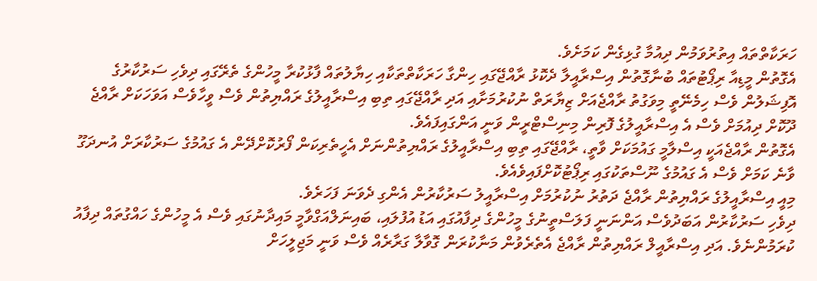ހަރަކާތްތައް އިތުރުވަމުން ދިއުމާ ގުޅިގެން ކަމަށެވެ.
އެގޮތުން މީޑިއާ ރިޕޯޓުތައް ބުނާގޮތުން އިސްރާއީލާ ދެކޮޅު ރާއްޖޭގައި ހިންގާ ހަރަކާތްތަކާއި ހިޔާލުތައް ފާޅުކުރާ މީހުންގެ ތެރޭގައި ދިވެހި ސަރުކާރުގެ އޮފިޝަލުން ވެސް ހިމެނޭތީ މިވަގުތު ރާއްޖެއަށް ޒިޔާރަތް ނުކުރުމަށާއި އަދި ރާއްޖޭގައި ތިބި އިސްރާއީލުގެ ރައްޔިތުން ވެސް ވީހާވެސް އަވަހަކަށް ރާއްޖެ ދޫކޮށް ދިއުމަށް ވެސް އެ އިސްރާއީލުގެ ފޮރިން މިނިސްޓްރީން ވަނީ އަންގައިފައެވެ.
އެގޮތުން ރާއްޖެއަކީ އިސްލާމީ ގައުމަކަށް ވާތީ، ރާއްޖޭގައި ތިބި އިސްރާއީލުގެ ރައްޔިތުންނަށް އެހީތެރިކަން ފޯރުކޮށްދޭން އެ ގައުމުގެ ސަރުކާރަށް އުނދަގޫ ވާނެ ކަމަށް ވެސް އެ ގައުމުގެ ނޫސްތަކުގައި ރިޕޯޓުކޮށްފައިވެއެވެ.
މިއީ އިސްރާއީލުގެ ރައްޔިތުން ރާއްޖެ ދަތުރު ނުކުރުމަށް އިސްރާއީލު ސަރުކާރުން އެންގި ދެވަނަ ފަހަރެވެ.
ދިވެހި ސަރުކާރުން އަބަދުވެސް އަންނަނީ ފަލަސްތީނުގެ މީހުންގެ ދިފާއުގައި އަޑު އުފުލައި، ބައިނަލްއަގްވާމީ މައިދާނުގައި ވެސް އެ މީހުންގެ ހައްގުތައް ދިފާއު ކުރަމުންނެވެ. އަދި އިސްރާއީލް ރައްޔިތުން ރާއްޖެ އެތެރެވުން މަނާކުރަން ގޮވާލާ ގަރާރެއް ވެސް ވަނީ މަޖިލީހަށް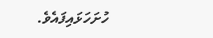ހުށަހަޅައިފައެވެ.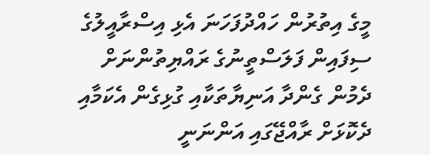މީގެ އިތުރުން ހައްދުފަހަނަ އެޅި އިސްރާއީލުގެ ސިފައިން ފަލަސްތީނުގެ ރައްޔިތުންނަށް ދެމުން ގެންދާ އަނިޔާތަކާއި ގުޅިގެން އެކަމާއި ދެކޮޅަށް ރާއްޖޭގައި އަންނަނީ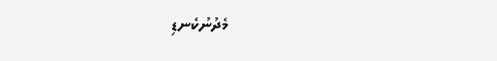މެދުނުކެނޑި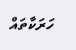ހަރަކާތައް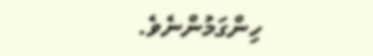ހިންގަމުންނެވެ.